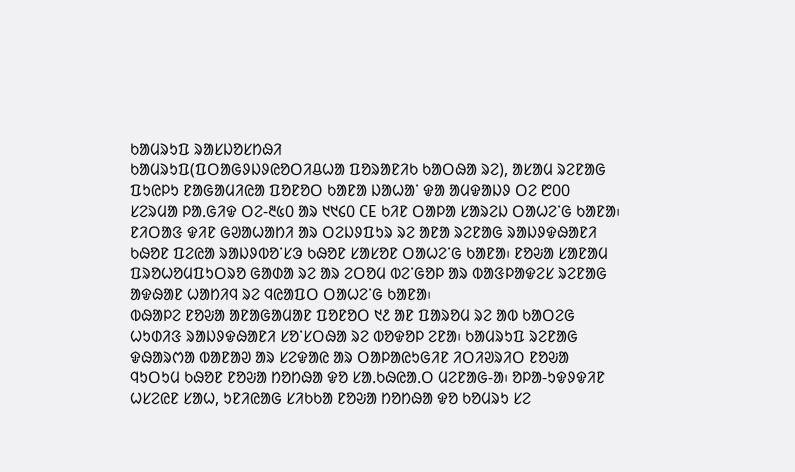ᱠᱟᱢᱨᱩᱯ ᱨᱟᱥᱡᱚᱥᱴᱷᱤ
ᱠᱟᱢᱨᱩᱯ(ᱯᱛᱟᱜᱽᱡᱽᱭᱚᱛᱤᱪᱦᱟ ᱯᱚᱨᱟᱱᱤᱠ ᱠᱟᱛᱷᱟ ᱨᱮ), ᱟᱥᱟᱢ ᱨᱮᱱᱟᱜ ᱯᱩᱭᱞᱩ ᱱᱟᱜᱟᱢᱤᱭᱟ ᱯᱚᱱᱚᱛ ᱠᱟᱱᱟ ᱡᱟᱦᱟᱸ ᱫᱟ ᱟᱢᱫᱟᱡᱽ ᱛᱮ ᱘᱐᱐ ᱥᱮᱨᱢᱟ ᱞᱟᱹᱜᱤᱫ ᱛᱮ-᱓᱕᱐ ᱟᱨ ᱑᱑᱔᱐ CE ᱠᱤᱱ ᱛᱟᱞᱟ ᱥᱟᱨᱮᱡ ᱛᱟᱦᱮᱸᱜ ᱠᱟᱱᱟ᱾
ᱱᱤᱛᱟᱝ ᱫᱤᱱ ᱜᱣᱟᱦᱟᱴᱤ ᱟᱨ ᱛᱮᱡᱽᱯᱩᱨ ᱨᱮ ᱟᱱᱟ ᱨᱮᱱᱟᱜ ᱨᱟᱡᱽᱫᱷᱟᱱᱤ ᱠᱷᱚᱱ ᱯᱮᱭᱟ ᱨᱟᱡᱽᱵᱚᱸᱥᱳ ᱠᱷᱚᱱ ᱥᱟᱥᱚᱱ ᱛᱟᱦᱮᱸᱜ ᱠᱟᱱᱟ᱾ ᱱᱚᱶᱟ ᱥᱟᱱᱟᱢ ᱯᱨᱚᱦᱚᱢᱯᱩᱛᱨᱚ ᱜᱟᱰᱟ ᱨᱮ ᱟᱨ ᱮᱛᱚᱢ ᱵᱮᱸᱜᱚᱞ ᱟᱨ ᱵᱟᱝᱞᱟᱫᱮᱥ ᱨᱮᱱᱟᱜ ᱟᱫᱷᱟᱱ ᱦᱟᱴᱤᱧ ᱨᱮ ᱧᱭᱟᱯᱛ ᱛᱟᱦᱮᱸᱜ ᱠᱟᱱᱟ᱾
ᱵᱷᱟᱞᱮ ᱱᱚᱶᱟ ᱟᱱᱟᱜᱟᱢᱟᱱ ᱯᱚᱱᱚᱛ ᱑᱒ ᱟᱱ ᱯᱟᱨᱚᱢ ᱨᱮ ᱟᱵ ᱠᱟᱛᱮᱜ ᱦᱩᱰᱤᱝ ᱨᱟᱡᱽᱫᱷᱟᱱᱤ ᱥᱚᱸᱥᱛᱷᱟ ᱨᱮ ᱵᱚᱫᱚᱞ ᱮᱱᱟ᱾ ᱠᱟᱢᱨᱩᱯ ᱨᱮᱱᱟᱜ ᱫᱷᱟᱨᱬᱟ ᱵᱟᱱᱟᱣ ᱟᱨ ᱥᱮᱫᱟᱭ ᱟᱨ ᱛᱟᱞᱟᱭᱩᱜᱤᱱ ᱤᱛᱤᱣᱨᱤᱛ ᱱᱚᱶᱟ ᱧᱩᱛᱩᱢ ᱠᱷᱚᱱ ᱱᱚᱶᱟ ᱴᱚᱴᱷᱟ ᱫᱚ ᱥᱟᱹᱠᱷᱭᱟᱹᱛ ᱢᱮᱱᱟᱜ-ᱟ᱾ ᱚᱞᱟ-ᱩᱫᱽᱫᱤᱱ ᱦᱥᱮᱭᱱ ᱥᱟᱦ, ᱩᱱᱤᱭᱟᱜ ᱥᱤᱠᱠᱟ ᱱᱚᱶᱟ ᱴᱚᱴᱷᱟ ᱫᱚ ᱠᱚᱢᱨᱩ ᱥᱮ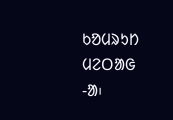ᱠᱚᱢᱨᱩᱴ ᱢᱮᱛᱟᱜ -ᱟ᱾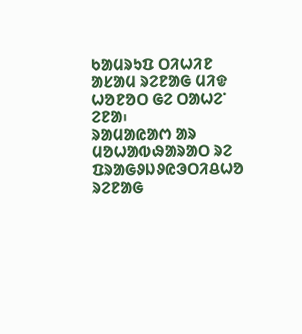ᱠᱟᱢᱨᱩᱯ ᱛᱤᱦᱤᱱ ᱟᱥᱟᱢ ᱨᱮᱱᱟᱜ ᱢᱤᱫ ᱦᱚᱱᱚᱛ ᱜᱮ ᱛᱟᱦᱮᱸ ᱮᱱᱟ᱾
ᱨᱟᱢᱟᱭᱟᱬ ᱟᱨ ᱢᱚᱦᱟᱵᱷᱟᱨᱟᱛ ᱨᱮ ᱯᱨᱟᱜᱽᱡᱽᱭᱳᱛᱤᱪᱦᱚ ᱨᱮᱱᱟᱜ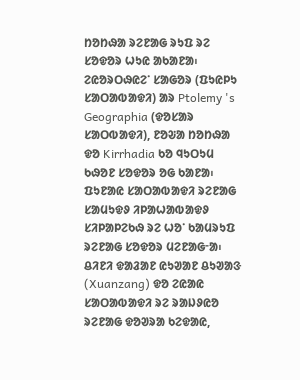ᱴᱚᱴᱷᱟ ᱨᱮᱱᱟᱜ ᱨᱩᱯ ᱨᱮ ᱥᱚᱫᱚᱨ ᱦᱩᱭ ᱟᱠᱟᱱᱟ᱾ ᱮᱭᱚᱨᱛᱷᱭᱮᱸ ᱥᱟᱜᱚᱨ (ᱯᱩᱭᱞᱩ ᱥᱟᱛᱟᱵᱟᱫᱤ) ᱟᱨ Ptolemy 's Geographia (ᱫᱚᱥᱟᱨ ᱥᱟᱛᱵᱟᱫᱤ), ᱱᱚᱶᱟ ᱴᱚᱴᱷᱟ ᱫᱚ Kirrhadia ᱠᱚ ᱧᱩᱛᱩᱢ ᱠᱷᱚᱱ ᱥᱚᱫᱚᱨ ᱚᱜ ᱠᱟᱱᱟ᱾ ᱯᱩᱱᱟᱭ ᱥᱟᱛᱟᱵᱟᱫᱤ ᱨᱮᱱᱟᱜ ᱥᱟᱢᱩᱫᱽ ᱤᱞᱟᱦᱟᱵᱟᱫᱽ ᱥᱤᱞᱟᱞᱮᱠᱷ ᱨᱮ ᱦᱚᱸ ᱠᱟᱢᱨᱩᱯ ᱨᱮᱱᱟᱜ ᱥᱚᱫᱚᱨ ᱢᱮᱱᱟᱜᱼᱟ᱾ ᱪᱤᱱᱤ ᱫᱟᱲᱟᱱ ᱭᱩᱣᱟᱱ ᱪᱩᱣᱟᱝ (Xuanzang) ᱫᱚ ᱮᱭᱟᱭ ᱥᱟᱛᱟᱵᱟᱫᱤ ᱨᱮ ᱨᱟᱡᱽᱭᱚ ᱨᱮᱱᱟᱜ ᱫᱚᱣᱨᱟ ᱠᱮᱫᱟᱭ,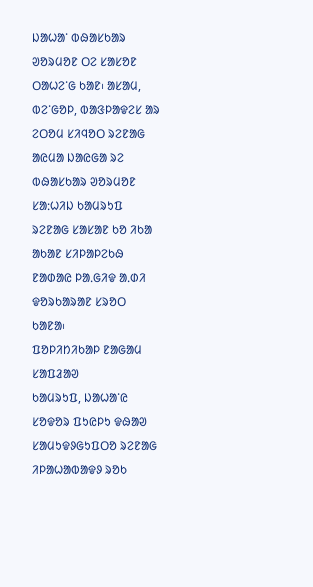ᱡᱟᱦᱟᱸ ᱵᱷᱟᱥᱠᱟᱨ ᱣᱚᱨᱢᱚᱱ ᱛᱮ ᱥᱟᱥᱚᱱ ᱛᱟᱦᱮᱸᱜ ᱠᱟᱱ᱾ ᱟᱥᱟᱢ, ᱵᱮᱸᱜᱚᱞ, ᱵᱟᱝᱞᱟᱫᱮᱥ ᱟᱨ ᱮᱛᱚᱢ ᱥᱤᱧᱚᱛ ᱨᱮᱱᱟᱜ ᱟᱭᱢᱟ ᱡᱟᱭᱜᱟ ᱨᱮ ᱵᱷᱟᱥᱠᱟᱨ ᱣᱚᱨᱢᱚᱱ ᱥᱟᱺᱦᱤᱡ ᱠᱟᱢᱨᱩᱯ ᱨᱮᱱᱟᱜ ᱥᱟᱥᱟᱱ ᱠᱚ ᱤᱠᱟ ᱟᱠᱟᱱ ᱥᱤᱞᱟᱞᱮᱠᱷ ᱱᱟᱰᱟᱭ ᱞᱟᱹᱜᱤᱫ ᱟᱹᱰᱤ ᱫᱚᱨᱠᱟᱨᱟᱱ ᱥᱨᱚᱛ ᱠᱟᱱᱟ᱾
ᱯᱚᱞᱤᱴᱤᱠᱟᱞ ᱱᱟᱜᱟᱢ
ᱥᱟᱯᱲᱟᱣ
ᱠᱟᱢᱨᱩᱯ, ᱡᱟᱦᱟᱸᱭ ᱥᱚᱫᱚᱨ ᱯᱩᱭᱞᱩ ᱫᱷᱟᱣ ᱥᱟᱢᱩᱫᱽᱜᱩᱯᱛᱚ ᱨᱮᱱᱟᱜ ᱤᱞᱟᱦᱟᱵᱟᱫᱽ ᱨᱚᱠ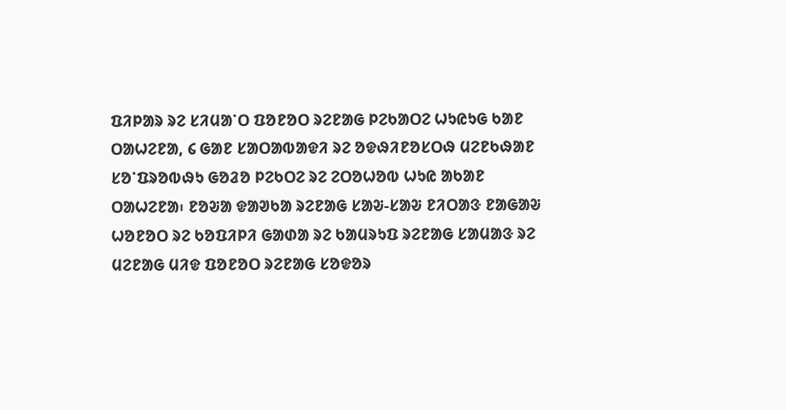ᱯᱤᱞᱟᱨ ᱨᱮ ᱥᱤᱢᱟᱸᱛ ᱯᱚᱱᱚᱛ ᱨᱮᱱᱟᱜ ᱞᱮᱠᱟᱛᱮ ᱦᱩᱭᱩᱜ ᱠᱟᱱ ᱛᱟᱦᱮᱱᱟ, ᱔ ᱜᱟᱱ ᱥᱟᱛᱟᱵᱟᱫᱤ ᱨᱮ ᱚᱫᱷᱤᱱᱚᱥᱛᱷ ᱢᱮᱱᱠᱷᱟᱱ ᱥᱚᱸᱯᱨᱚᱵᱷᱩ ᱜᱚᱲᱚ ᱞᱮᱠᱛᱮ ᱨᱮ ᱮᱛᱚᱦᱚᱵ ᱦᱩᱭ ᱟᱠᱟᱱ ᱛᱟᱦᱮᱱᱟ᱾ ᱱᱚᱶᱟ ᱫᱟᱣᱠᱟ ᱨᱮᱱᱟᱜ ᱥᱟᱶ-ᱥᱟᱶ ᱱᱤᱛᱟᱝ ᱱᱟᱜᱟᱶ ᱦᱚᱱᱚᱛ ᱨᱮ ᱠᱚᱯᱤᱞᱤ ᱜᱟᱰᱟ ᱨᱮ ᱠᱟᱢᱨᱩᱯ ᱨᱮᱱᱟᱜ ᱥᱟᱢᱟᱝ ᱨᱮ ᱢᱮᱱᱟᱜ ᱢᱤᱫ ᱯᱚᱱᱚᱛ ᱨᱮᱱᱟᱜ ᱥᱚᱫᱚᱨ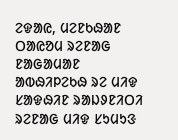ᱮᱫᱟᱭ, ᱢᱮᱱᱠᱷᱟᱱ ᱛᱟᱭᱚᱢ ᱨᱮᱱᱟᱜ ᱱᱟᱜᱟᱢᱟᱱ ᱟᱵᱷᱤᱞᱮᱠᱷ ᱨᱮ ᱢᱤᱫ ᱥᱟᱫᱷᱤᱱ ᱨᱟᱡᱽᱱᱤᱛᱤ ᱨᱮᱱᱟᱜ ᱢᱤᱫ ᱥᱩᱢᱩᱝ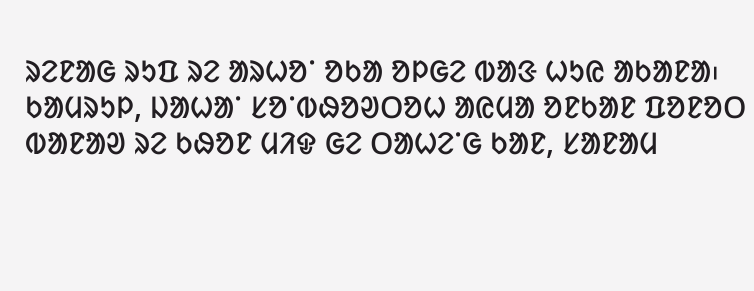ᱨᱮᱱᱟᱜ ᱨᱩᱯ ᱨᱮ ᱟᱨᱦᱚᱸ ᱚᱠᱟ ᱚᱞᱜᱮ ᱵᱟᱝ ᱦᱩᱭ ᱟᱠᱟᱱᱟ᱾ ᱠᱟᱢᱨᱩᱞ, ᱡᱟᱦᱟᱸ ᱥᱚᱸᱵᱷᱚᱣᱛᱚᱦ ᱟᱭᱢᱟ ᱚᱱᱠᱟᱱ ᱯᱚᱱᱚᱛ ᱵᱟᱱᱟᱣ ᱨᱮ ᱠᱷᱚᱱ ᱢᱤᱫ ᱜᱮ ᱛᱟᱦᱮᱸᱜ ᱠᱟᱱ, ᱥᱟᱱᱟᱢ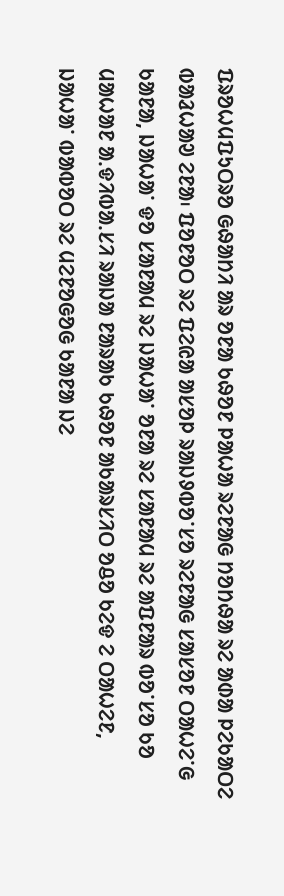ᱯᱨᱚᱦᱢᱯᱩᱛᱨᱚ ᱜᱷᱟᱴᱤ ᱟᱨ ᱚᱱᱟ ᱠᱷᱚᱱ ᱞᱟᱦᱟ ᱨᱮᱱᱟᱜ ᱴᱚᱴᱷᱟ ᱨᱮ ᱟᱰᱟ ᱞᱮᱠᱟᱛᱮ ᱵᱟᱲᱦᱟᱣ ᱮᱱᱟ᱾ ᱯᱚᱱᱚᱛ ᱨᱮ ᱯᱮᱭᱟ ᱟᱥᱚᱞ ᱨᱟᱡᱽᱵᱚᱸᱥᱚ ᱨᱮᱱᱟᱜ ᱥᱟᱥᱚᱱ ᱛᱟᱦᱮᱸᱜ ᱠᱟᱱᱟ, ᱡᱟᱦᱟᱸ ᱫᱚ ᱥᱟᱱᱟᱢ ᱨᱮ ᱡᱟᱦᱟᱸ ᱚᱱᱟ ᱨᱮ ᱥᱟᱱᱟᱢ ᱨᱮ ᱟᱯᱱᱟᱨ ᱵᱚᱸᱥᱚ ᱠᱚ ᱢᱟᱦᱟᱱ ᱟᱹᱫᱤᱵᱟᱹᱥᱤ ᱨᱟᱡᱟ ᱱᱟᱨᱟᱠ ᱠᱷᱚᱱ ᱟᱠᱟᱨᱥᱤᱛ ᱚᱪᱚ ᱠᱮᱫ ᱮ ᱛᱟᱦᱮᱱ, ᱡᱟᱦᱟᱸ ᱵᱟᱵᱚᱛ ᱨᱮ ᱢᱮᱱᱚᱜᱚᱜ ᱠᱟᱱᱟ ᱡᱮ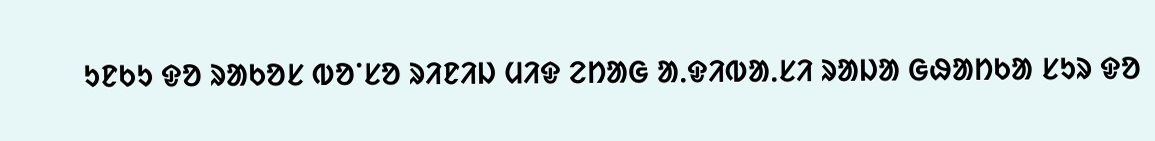ᱩᱱᱠᱩ ᱫᱚ ᱨᱟᱠᱚᱥ ᱵᱚᱸᱥᱚ ᱨᱤᱱᱤᱡ ᱢᱤᱫ ᱮᱴᱟᱜ ᱟᱹᱫᱤᱵᱟᱹᱥᱤ ᱨᱟᱡᱟ ᱜᱷᱟᱴᱠᱟ ᱥᱩᱨ ᱫᱚ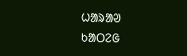ᱦᱟᱨᱟᱣ ᱠᱟᱛᱮᱜ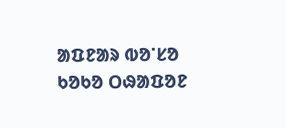ᱟᱯᱱᱟᱨ ᱵᱚᱸᱥᱚ ᱠᱚᱠᱚ ᱛᱷᱟᱯᱚᱱ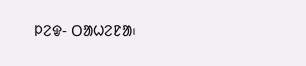ᱞᱮᱫ- ᱛᱟᱦᱮᱱᱟ᱾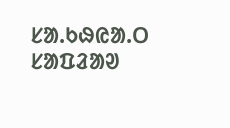ᱥᱟ.ᱠᱷᱭᱟ.ᱛ
ᱥᱟᱯᱲᱟᱣ